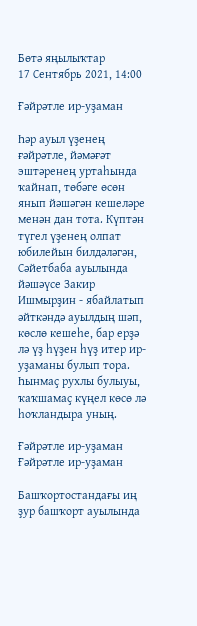Бөтә яңылыҡтар
17 Сентябрь 2021, 14:00

Ғәйрәтле ир-уҙаман

Һәр ауыл үҙенең ғәйрәтле, йәмәғәт эштәренең уртаһында ҡайнап, төбәге өсөн янып йәшәгән кешеләре менән дан тота. Күптән түгел үҙенең олпат юбилейын билдәләгән, Сәйетбаба ауылында йәшәүсе Закир Ишмырҙин - ябайлатып әйткәндә ауылдың шәп, көслө кешеһе, бар ерҙә лә үҙ һүҙен һүҙ итер ир-уҙаманы булып тора. Һынмаҫ рухлы булыуы, ҡаҡшамаҫ күңел көсө лә һоҡландыра уның.

Ғәйрәтле ир-уҙаман
Ғәйрәтле ир-уҙаман

Башҡортостандағы иң ҙур башҡорт ауылында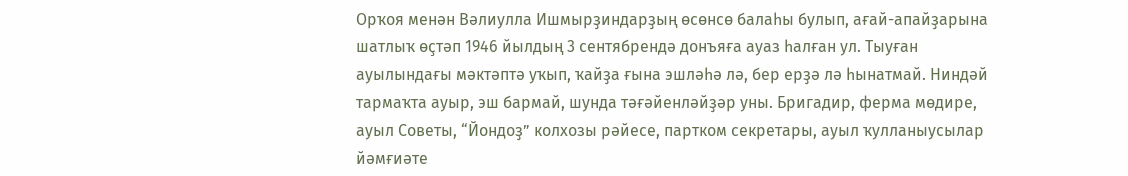Орҡоя менән Вәлиулла Ишмырҙиндарҙың өсөнсө балаһы булып, ағай-апайҙарына шатлыҡ өҫтәп 1946 йылдың 3 сентябрендә донъяға ауаз һалған ул. Тыуған ауылындағы мәктәптә уҡып, ҡайҙа ғына эшләһә лә, бер ерҙә лә һынатмай. Ниндәй тармаҡта ауыр, эш бармай, шунда тәғәйенләйҙәр уны. Бригадир, ферма мөдире, ауыл Советы, “Йондоҙ” колхозы рәйесе, партком секретары, ауыл ҡулланыусылар йәмғиәте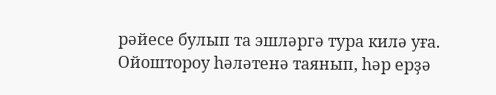рәйесе булып та эшләргә тура килә уға. Ойоштороу һәләтенә таянып, һәр ерҙә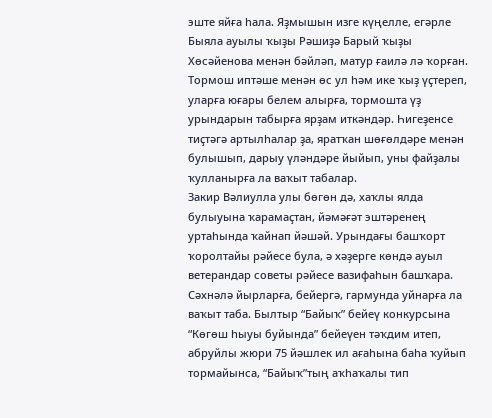эште яйға һала. Яҙмышын изге күңелле, егәрле Быяла ауылы ҡыҙы Рәшиҙә Барый ҡыҙы Хөсәйенова менән бәйләп, матур ғаилә лә ҡорған. Тормош иптәше менән өс ул һәм ике ҡыҙ үҫтереп, уларға юғары белем алырға, тормошта үҙ урындарын табырға ярҙам иткәндәр. Һигеҙенсе тиҫтәгә артылһалар ҙа, яратҡан шөғөлдәре менән булышып, дарыу үләндәре йыйып, уны файҙалы ҡулланырға ла ваҡыт табалар.
Закир Вәлиулла улы бөгөн дә, хаҡлы ялда булыуына ҡарамаҫтан, йәмәғәт эштәренең уртаһында ҡайнап йәшәй. Урындағы башҡорт ҡоролтайы рәйесе була, ә хәҙерге көндә ауыл ветерандар советы рәйесе вазифаһын башҡара. Сәхнәлә йырларға, бейергә, гармунда уйнарға ла ваҡыт таба. Былтыр “Байыҡ” бейеү конкурсына “Көгөш һыуы буйында” бейеүен тәҡдим итеп, абруйлы жюри 75 йәшлек ил ағаһына баһа ҡуйып тормайынса, “Байыҡ”тың аҡһаҡалы тип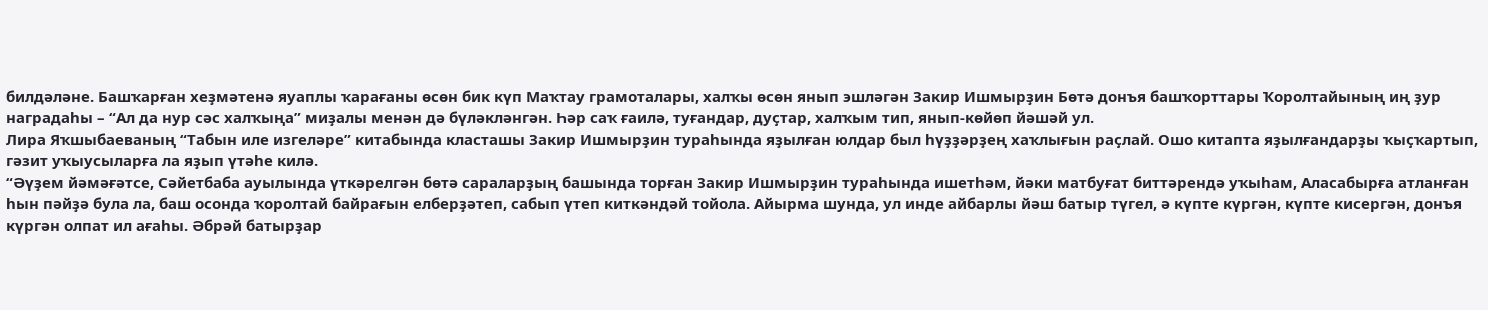билдәләне. Башҡарған хеҙмәтенә яуаплы ҡарағаны өсөн бик күп Маҡтау грамоталары, халҡы өсөн янып эшләгән Закир Ишмырҙин Бөтә донъя башҡорттары Ҡоролтайының иң ҙур наградаһы – “Ал да нур сәс халҡыңа” миҙалы менән дә бүләкләнгән. Һәр саҡ ғаилә, туғандар, дуҫтар, халҡым тип, янып-көйөп йәшәй ул.
Лира Яҡшыбаеваның “Табын иле изгеләре” китабында класташы Закир Ишмырҙин тураһында яҙылған юлдар был һүҙҙәрҙең хаҡлығын раҫлай. Ошо китапта яҙылғандарҙы ҡыҫҡартып, гәзит уҡыусыларға ла яҙып үтәһе килә.
“Әүҙем йәмәғәтсе, Сәйетбаба ауылында үткәрелгән бөтә сараларҙың башында торған Закир Ишмырҙин тураһында ишетһәм, йәки матбуғат биттәрендә уҡыһам, Аласабырға атланған һын пәйҙә була ла, баш осонда ҡоролтай байрағын елберҙәтеп, сабып үтеп киткәндәй тойола. Айырма шунда, ул инде айбарлы йәш батыр түгел, ә күпте күргән, күпте кисергән, донъя күргән олпат ил ағаһы. Әбрәй батырҙар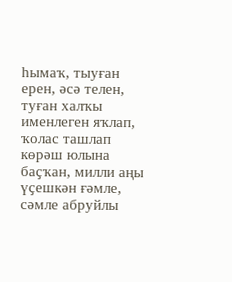һымаҡ, тыуған ерен, әсә телен, туған халҡы именлеген яҡлап, ҡолас ташлап көрәш юлына баҫҡан, милли аңы үҫешкән ғәмле, сәмле абруйлы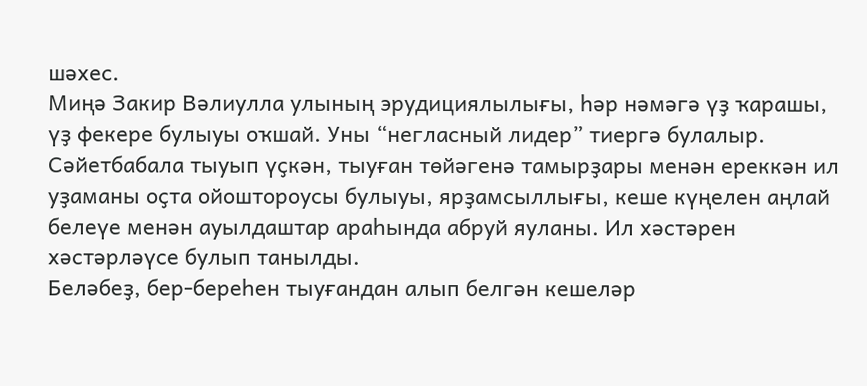шәхес.
Миңә Закир Вәлиулла улының эрудициялылығы, һәр нәмәгә үҙ ҡарашы, үҙ фекере булыуы оҡшай. Уны “негласный лидер” тиергә булалыр. Сәйетбабала тыуып үҫкән, тыуған төйәгенә тамырҙары менән ереккән ил уҙаманы оҫта ойоштороусы булыуы, ярҙамсыллығы, кеше күңелен аңлай белеүе менән ауылдаштар араһында абруй яуланы. Ил хәстәрен хәстәрләүсе булып танылды.
Беләбеҙ, бер-береһен тыуғандан алып белгән кешеләр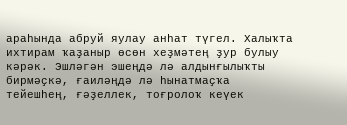араһында абруй яулау анһат түгел. Халыҡта ихтирам ҡаҙаныр өсөн хеҙмәтең ҙур булыу кәрәк. Эшләгән эшеңдә лә алдынғылыҡты бирмәҫкә, ғаиләңдә лә һынатмаҫҡа тейешһең, ғәҙеллек, тоғролоҡ кеүек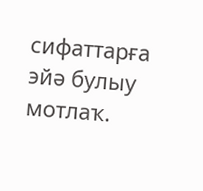сифаттарға эйә булыу мотлаҡ.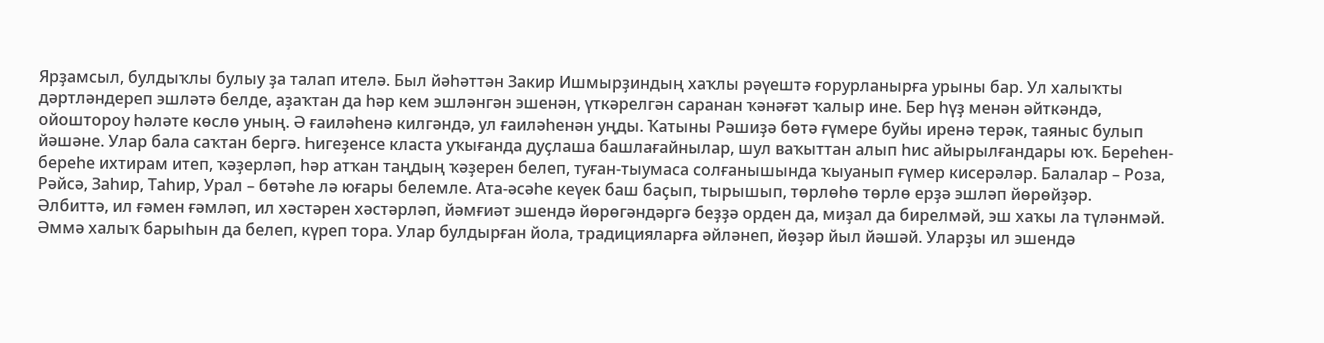Ярҙамсыл, булдыҡлы булыу ҙа талап ителә. Был йәһәттән Закир Ишмырҙиндың хаҡлы рәүештә ғорурланырға урыны бар. Ул халыҡты дәртләндереп эшләтә белде, аҙаҡтан да һәр кем эшләнгән эшенән, үткәрелгән саранан ҡәнәғәт ҡалыр ине. Бер һүҙ менән әйткәндә, ойоштороу һәләте көслө уның. Ә ғаиләһенә килгәндә, ул ғаиләһенән уңды. Ҡатыны Рәшиҙә бөтә ғүмере буйы иренә терәк, таяныс булып йәшәне. Улар бала саҡтан бергә. Һигеҙенсе класта уҡығанда дуҫлаша башлағайнылар, шул ваҡыттан алып һис айырылғандары юҡ. Береһен-береһе ихтирам итеп, ҡәҙерләп, һәр атҡан таңдың ҡәҙерен белеп, туған-тыумаса солғанышында ҡыуанып ғүмер кисерәләр. Балалар – Роза, Рәйсә, Заһир, Таһир, Урал – бөтәһе лә юғары белемле. Ата-әсәһе кеүек баш баҫып, тырышып, төрлөһө төрлө ерҙә эшләп йөрөйҙәр.
Әлбиттә, ил ғәмен ғәмләп, ил хәстәрен хәстәрләп, йәмғиәт эшендә йөрөгәндәргә беҙҙә орден да, миҙал да бирелмәй, эш хаҡы ла түләнмәй. Әммә халыҡ барыһын да белеп, күреп тора. Улар булдырған йола, традицияларға әйләнеп, йөҙәр йыл йәшәй. Уларҙы ил эшендә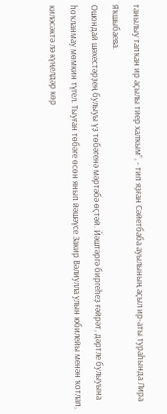танылыу тапҡан ир аҫылы тиер халҡым”, - тип яҙған Сәйетбаба ауылының аҫыл ир-аты тураһында Лира Яҡшыбаева.
Ошондай шәхестәрҙең булыуы үҙ төбәгенә мәртәбә өҫтәй. Йәштәргә биргеһеҙ ғәйрәт, дәртле булыуына һоҡланмау мөмкин түгел. Тыуған төбәге өсөн янып йәшәүсе Закир Вәлиулла улын юбилейы менән ҡотлап, киләсәктә лә күңелдәр көр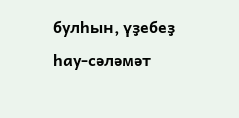булһын, үҙебеҙ һау-сәләмәт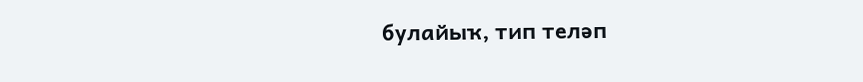булайыҡ, тип теләп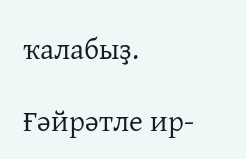ҡалабыҙ.

Ғәйрәтле ир-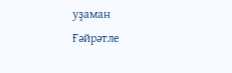уҙаман
Ғәйрәтле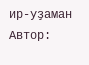ир-уҙаман
Автор: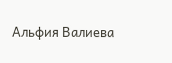Альфия Валиева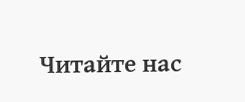Читайте нас